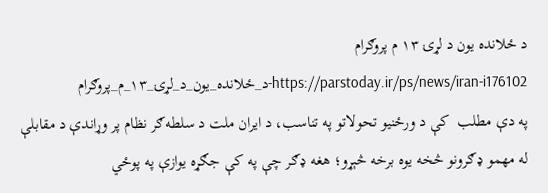د ځلانده یون د لړۍ ۱۳ م پروګرام
https://parstoday.ir/ps/news/iran-i176102-د_ځلانده_یون_د_لړۍ_۱۳_م_پروګرام
په دې مطلب  کې د ورځنیو تحولاتو په تناسب، د ایران ملت د سلطه‌ګر نظام پر وړاندې د مقابلې له مهمو ډګرونو څخه یوه برخه څېړو؛ هغه ډګر چې په کې جګړه یوازې په پوځي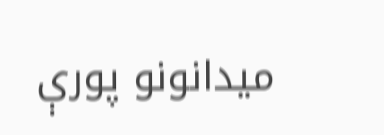میدانونو پورې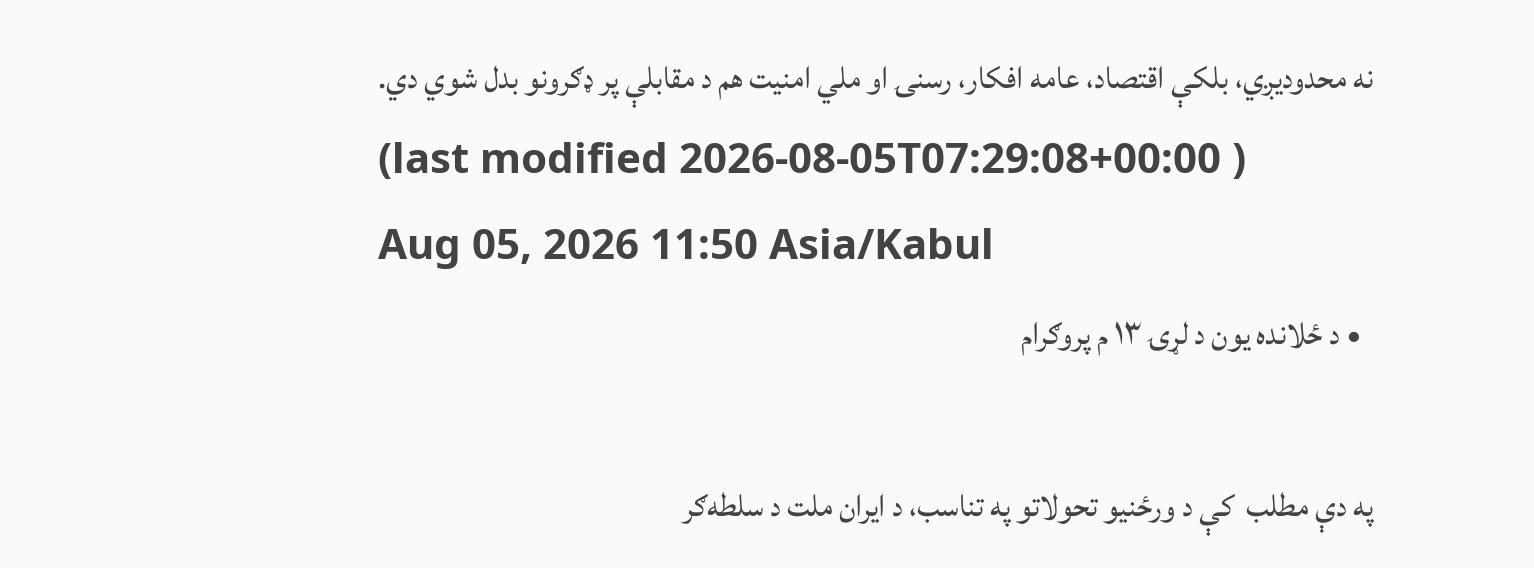نه محدودیږي، بلکې اقتصاد، عامه افکار، رسنۍ او ملي امنیت هم د مقابلې پر ډګرونو بدل شوي دي.
(last modified 2026-08-05T07:29:08+00:00 )
Aug 05, 2026 11:50 Asia/Kabul
  • د ځلانده یون د لړۍ ۱۳ م پروګرام

په دې مطلب  کې د ورځنیو تحولاتو په تناسب، د ایران ملت د سلطه‌ګر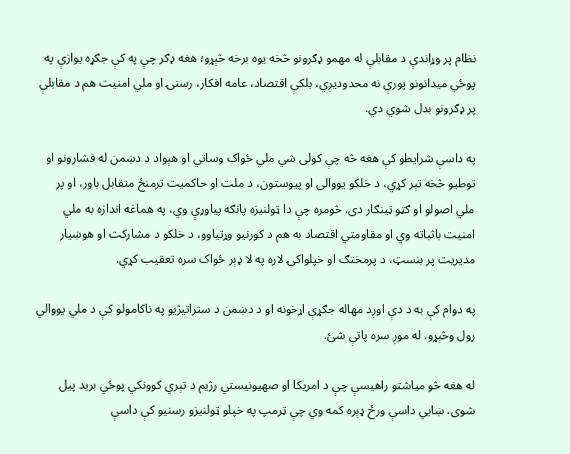نظام پر وړاندې د مقابلې له مهمو ډګرونو څخه یوه برخه څېړو؛ هغه ډګر چې په کې جګړه یوازې په پوځي میدانونو پورې نه محدودیږي، بلکې اقتصاد، عامه افکار، رسنۍ او ملي امنیت هم د مقابلې پر ډګرونو بدل شوي دي.

په داسې شرایطو کې هغه څه چې کولی شي ملي ځواک وساتي او هېواد د دښمن له فشارونو او توطیو څخه تېر کړي، د خلکو یووالی او پیوستون، د ملت او حاکمیت ترمنځ متقابل باور، او پر ملي اصولو او ګټو ټینګار دی. څومره چې دا ټولنیزه پانګه پیاوړې وي، په هماغه اندازه به ملي امنیت باثباته وي او مقاومتي اقتصاد به هم د کورنیو وړتیاوو، د خلکو د مشارکت او هوښیار مدیریت پر بنسټ، د پرمختګ او خپلواکۍ لاره په لا ډېر ځواک سره تعقیب کړي.

په دوام کې به د دې اوږد مهاله جګړې اړخونه او د دښمن د ستراتیژیو په ناکامولو کې د ملي یووالي رول وڅېړو. له موږ سره پاتې شئ.

له هغه څو میاشتو راهیسې چې د امریکا او صهیونیستي رژیم د تېري کوونکي پوځي برید پیل شوی، ښایي داسې ورځ ډېره کمه وي چې ټرمپ په خپلو ټولنیزو رسنیو کې داسې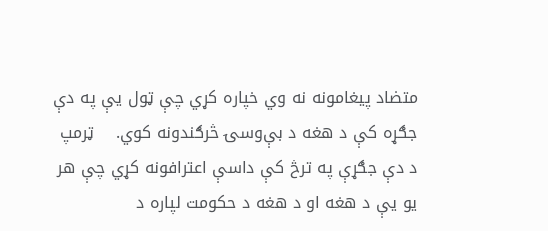متضاد پیغامونه نه وي خپاره کړي چې ټول یې په دې جګړه کې د هغه د بې‌وسۍ څرګندونه کوي.    ټرمپ د دې جګړې په ترڅ کې داسې اعترافونه کړي چې هر یو یې د هغه او د هغه د حکومت لپاره د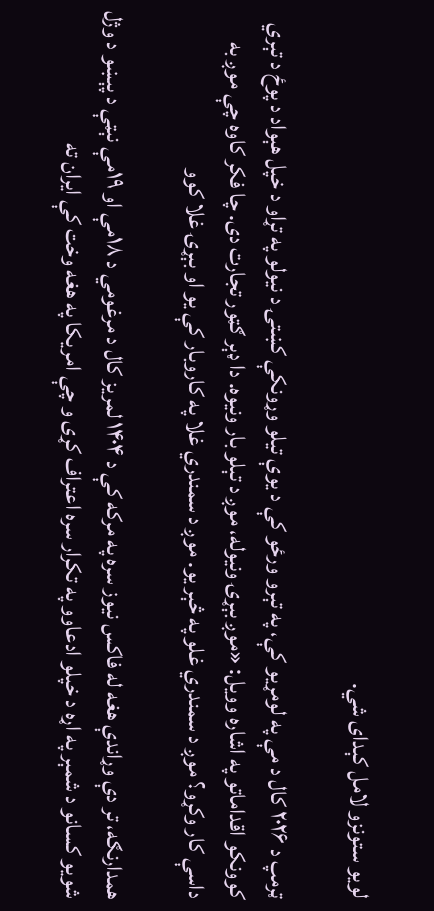لویو ستونزو لامل کېدای شي.

ټرمپ د ۲۰۲۶ کال د مې په لومړیو کې، په تېرو ورځو کې د یوې تیلو وړونکې کښتۍ د نیولو په تړاو د خپل هېواد د پوځ د تېري کوونکو اقداماتو په اشاره وویل: «موږ بېړۍ ونیوله، موږ د تېلو بار ونیوه. دا ډېر ګټور تجارت دی. چا فکر کاوه چې موږ به داسې کار وکړو؟ موږ د سمندري غلو په څېر یو. موږ د سمندري غلا په کاروبار کې یو او بېړۍ غلا کوو

همدارنګه، تر دې وړاندې هغه له فاکس نیوز سره په مرکه کې د ۱۴۰۴ لمریز کال د مرغومي د ۱۸مې او ۱۹مې نېټې د پېښو د وژل شویو کسانو د شمېر په اړه د خپلو ادعاوو په تکرار سره اعتراف کړی و چې امریکا په هغه وخت کې ایران ته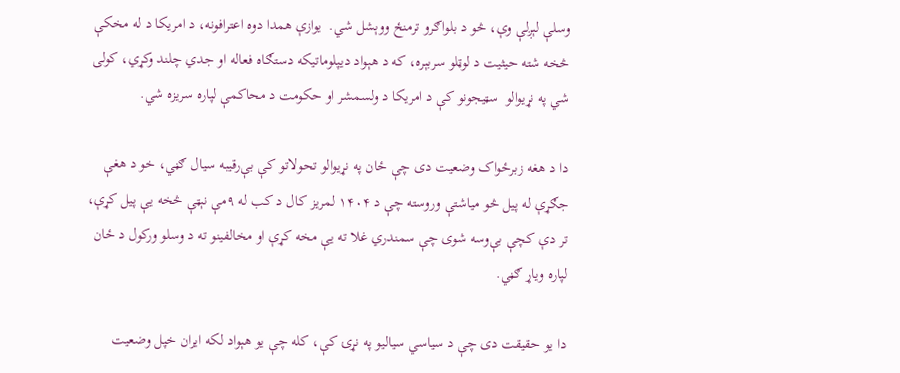وسلې لېږلې وې، څو د بلواګرو ترمنځ ووېشل شي.  یوازې همدا دوه اعترافونه، د امریکا د له مخکې څخه شته حیثیت د لوټلو سربېره، که د هېواد دیپلوماتیکه دستګاه فعاله او جدي چلند وکړي، کولی شي په نړیوالو  سټیجونو کې د امریکا د ولسمشر او حکومت د محاکمې لپاره سریزه شي.

دا د هغه زبرځواک وضعیت دی چې ځان په نړیوالو تحولاتو کې بې‌رقیبه سیال ګڼي، خو د هغې جګړې له پیل څو میاشتې وروسته چې د ۱۴۰۴ لمریز کال د کب له ۹مې نېټې څخه یې پیل کړې، تر دې کچې بې‌وسه شوی چې سمندري غلا ته یې مخه کړې او مخالفینو ته د وسلو ورکول د ځان لپاره ویاړ ګڼي.

دا یو حقیقت دی چې د سیاسي سیالیو په نړۍ کې، کله چې یو هېواد لکه ایران خپل وضعیت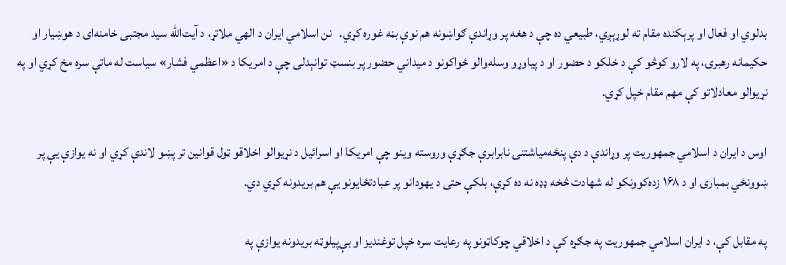بدلوي او فعال او پرېکنده مقام ته لوړېږي، طبیعي ده چې د هغه پر وړاندې ګواښونه هم نوې بڼه غوره کړي.   نن اسلامي ایران د الهي ملاتړ، د آیت‌الله سید مجتبی خامنه‌ای د هوښیار او حکیمانه رهبرۍ، په لارو کوڅو کې د خلکو د حضور او د پیاوړو وسله‌والو ځواکونو د میداني حضور پر بنسټ توانېدلی چې د امریکا د «اعظمي فشار» سیاست له ماتې سره مخ کړي او په نړیوالو معادلاتو کې مهم مقام خپل کړي.

اوس د ایران د اسلامي جمهوریت پر وړاندې د دې پنځه‌میاشتنۍ نابرابرې جګړې وروسته وینو چې امریکا او اسرائیل د نړیوالو اخلاقو ټول قوانین تر پښو لاندې کړي او نه یوازې یې پر ښوونځي بمبارۍ او د ۱۶۸ زده‌کوونکو له شهادت څخه ډډه نه ده کړې، بلکې حتی د یهودانو پر عبادتځایونو يې هم بریدونه کړي دي.

په مقابل کې، د ایران اسلامي جمهوریت په جګړه کې د اخلاقي چوکاټونو په رعایت سره خپل توغندیز او بې‌پیلوټه بریدونه یوازې په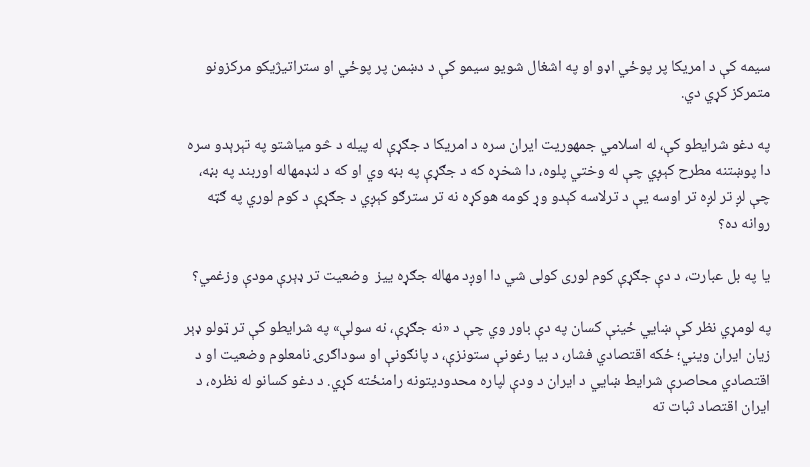سیمه کې د امریکا پر پوځي اډو او په اشغال شویو سیمو کې د دښمن پر پوځي او ستراتیژیکو مرکزونو متمرکز کړي دي.

په دغو شرایطو کې، له اسلامي جمهوریت ایران سره د امریکا د جګړې له پیله د څو میاشتو په تېرېدو سره دا پوښتنه مطرح کېږي چې له وختي پلوه، دا شخړه که د جګړې په بڼه وي او که د لنډمهاله اوربند په بڼه، چې لږ تر لږه تر اوسه یې د ترلاسه کېدو وړ کومه هوکړه نه تر سترګو کېږي د جګړې د کوم لوري په ګټه روانه ده؟

یا په بل عبارت، د دې جګړې کوم لوری کولی شي دا اوږد مهاله جګړه ییز  وضعیت تر ډېرې مودې وزغمي؟

په لومړي نظر کې ښايي ځینې کسان په دې باور وي چې د «نه جګړې، نه سولې» په شرایطو کې تر ټولو ډېر زیان ایران ویني؛ ځکه اقتصادي فشار، د بیا رغونې ستونزې، د پانګونې او سوداګرۍ نامعلوم وضعیت او د اقتصادي محاصرې شرایط ښايي د ایران د ودې لپاره محدودیتونه رامنځته کړي. د دغو کسانو له نظره، د ایران اقتصاد ثبات ته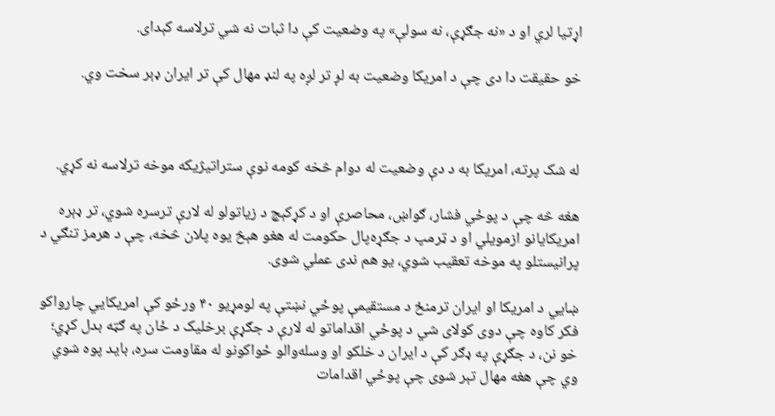اړتیا لري او د «نه جګړې، نه سولې» په وضعیت کې دا ثبات نه شي ترلاسه کېدای.

خو حقیقت دا دی چې د امریکا وضعیت به لږ تر لږه په لنډ مهال کې تر ایران ډېر سخت وي.



له شک پرته، امریکا به د دې وضعیت له دوام څخه کومه نوې ستراتیژیکه موخه ترلاسه نه کړي.

هغه څه چې د پوځي فشار، ګواښ، محاصرې او د کړکېچ د زیاتولو له لارې ترسره شوي، تر ډېره امریکایانو ازمویلي او د ټرمپ د جګړه‌پال حکومت له هغو هېڅ یوه پلان څخه، چې د هرمز تنګي د پرانیستلو په موخه تعقیب شوي، یو هم ندی عملي شوی.

ښايي د امریکا او ایران ترمنځ د مستقیمې پوځي نښتې په لومړیو ۴۰ ورځو کې امریکايي چارواکو فکر کاوه چې دوی کولای شي د پوځي اقداماتو له لارې د جګړې برخلیک د ځان په ګټه بدل کړي؛ خو نن، د جګړې په ډګر کې د ایران د خلکو او وسله‌والو ځواکونو له مقاومت سره، باید پوه شوي وي چې هغه مهال تېر شوی چې پوځي اقدامات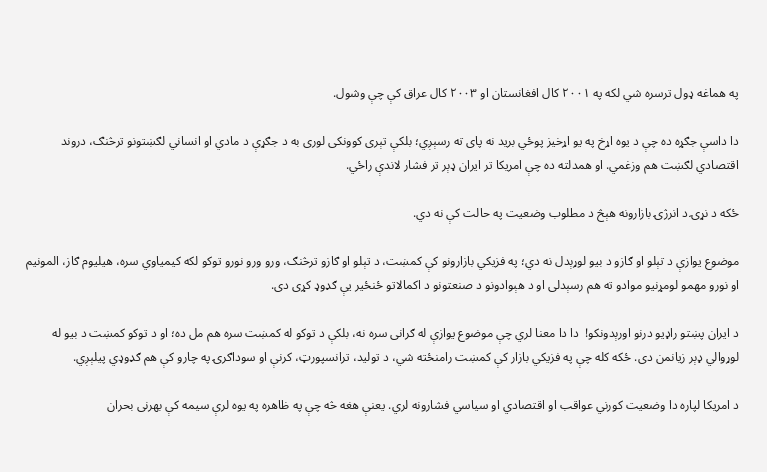په هماغه ډول ترسره شي لکه په ۲۰۰۱ کال افغانستان او ۲۰۰۳ کال عراق کې چې وشول.

دا داسې جګړه ده چې د یوه اړخ په یو اړخیز پوځي برید نه پای ته رسېږي؛ بلکې تېری کوونکی لوری به د جګړې د مادي او انساني لګښتونو ترڅنګ، دروند اقتصادي لګښت هم وزغمي. او همدلته ده چې امریکا تر ایران ډېر تر فشار لاندې راځي.

ځکه د نړۍ د انرژۍ بازارونه هېڅ د مطلوب وضعیت په حالت کې نه دي.

موضوع یوازې د تېلو او ګازو د بیو لوړېدل نه دي؛ په فزیکي بازارونو کې کمښت، د تېلو او ګازو ترڅنګ، ورو ورو نورو توکو لکه کیمیاوي سره، هیلیوم ګاز، المونیم او نورو مهمو لومړنیو موادو ته هم رسېدلی او د هېوادونو د صنعتونو د اکمالاتو ځنځیر یې ګډوډ کړی دی.

د ایران پښتو راډیو درنو اورېدونکو!  دا دا معنا لري چې موضوع یوازې له ګرانی سره نه، بلکې د توکو له کمښت سره هم مل ده؛ او د توکو کمښت د بیو له لوړوالي ډېر زیانمن دی. ځکه کله چې په فزیکي بازار کې کمښت رامنځته شي، د تولید، ترانسپورټ، کرنې او سوداګرۍ په چارو کې هم ګډوډي پیلېږي.

د امریکا لپاره دا وضعیت کورني عواقب او اقتصادي او سیاسي فشارونه لري. یعنې هغه څه چې په ظاهره په یوه لرې سیمه کې بهرنی بحران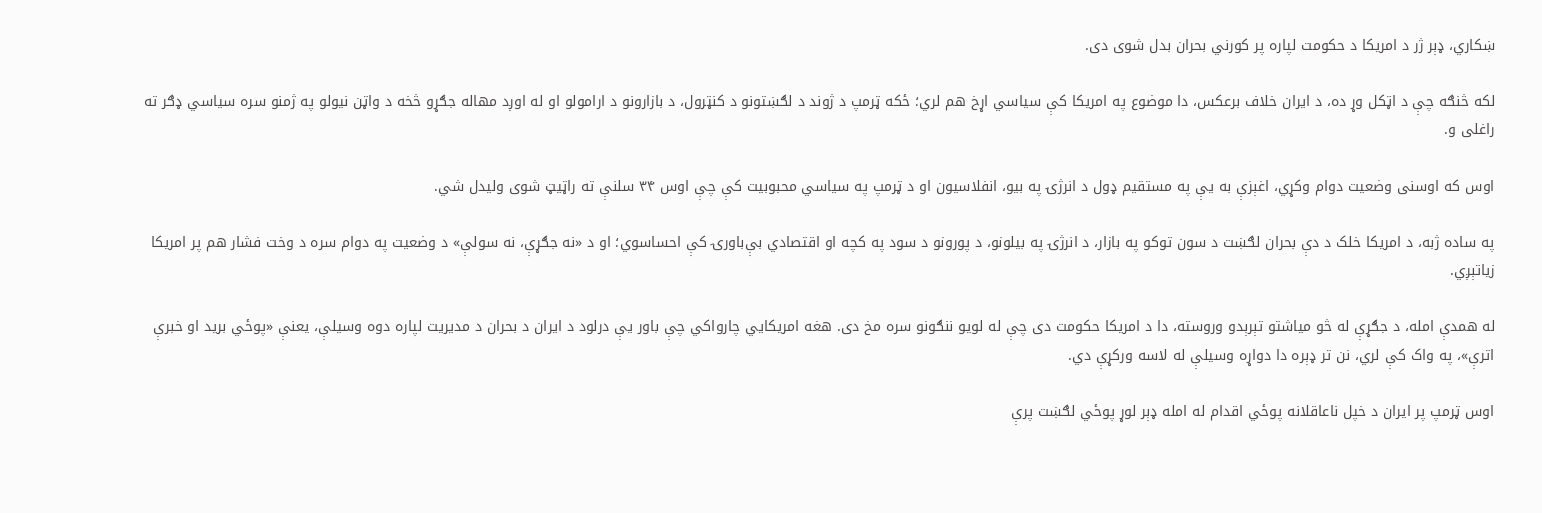ښکاري، ډېر ژر د امریکا د حکومت لپاره پر کورني بحران بدل شوی دی.

لکه څنګه چې د اټکل وړ ده، د ایران خلاف برعکس، دا موضوع په امریکا کې سیاسي اړخ هم لري؛ ځکه ټرمپ د ژوند د لګښتونو د کنټرول، د بازارونو د ارامولو او له اوږد مهاله جګړو څخه د واټن نیولو په ژمنو سره سیاسي ډګر ته راغلی و.

اوس که اوسنی وضعیت دوام وکړي، اغېزې به یې په مستقیم ډول د انرژۍ په بیو، انفلاسیون او د ټرمپ په سیاسي محبوبیت کې چې اوس ۳۴ سلنې ته راټیټ شوی ولیدل شي.

په ساده ژبه، د امریکا خلک د دې بحران لګښت د سون توکو په بازار، د انرژۍ په بیلونو، د پورونو د سود په کچه او اقتصادي بې‌باورۍ کې احساسوي؛ او د «نه جګړې، نه سولې» د وضعیت په دوام سره د وخت فشار هم پر امریکا زیاتېږي.

له همدې امله، د جګړې له څو میاشتو تېرېدو وروسته، دا د امریکا حکومت دی چې له لویو ننګونو سره مخ دی. هغه امریکايي چارواکي چې باور یې درلود د ایران د بحران د مدیریت لپاره دوه وسیلې، یعنې «پوځي برید او خبرې اترې»، په واک کې لري، نن تر ډېره دا دواړه وسیلې له لاسه ورکړې دي.

اوس ټرمپ پر ایران د خپل ناعاقلانه پوځي اقدام له امله ډېر لوړ پوځي لګښت پرې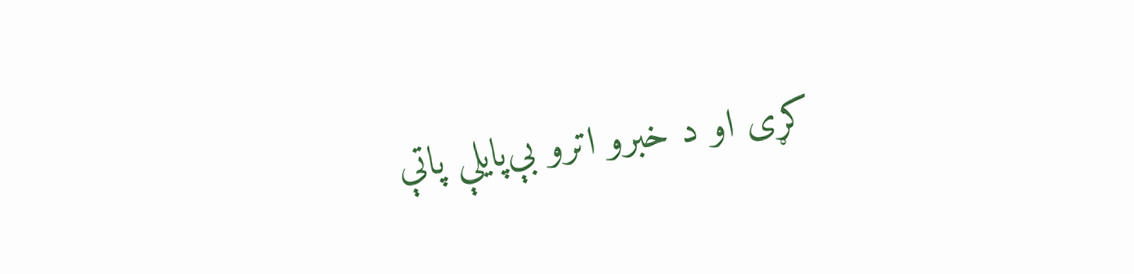کړی او د خبرو اترو بې‌پایلې پاتې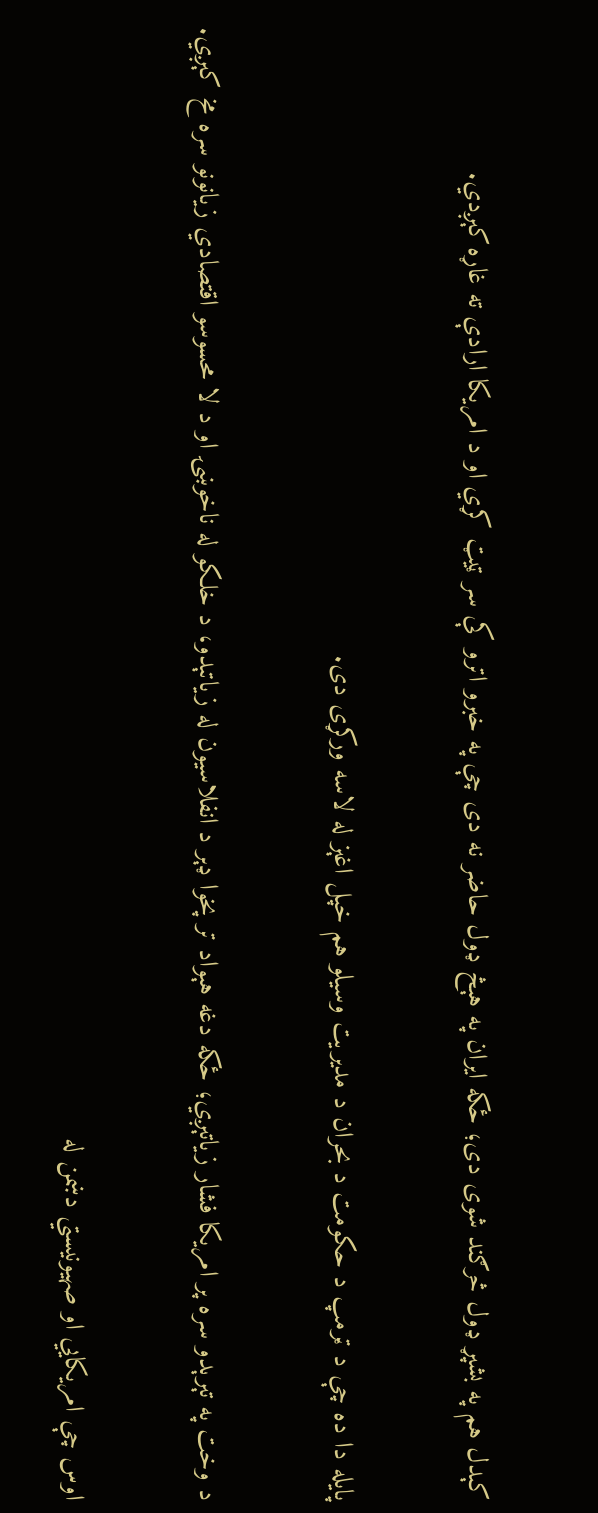کېدل هم په بشپړ ډول څرګند شوی دی؛ ځکه ایران په هېڅ ډول حاضر نه دی چې په خبرو اترو کې سر ټیټ کړي او د امریکا ارادې ته غاړه کېږدي.

پایله دا ده چې د ټرمپ د حکومت د بحران د مدیریت وسیلو هم خپل اغېز له لاسه ورکړی دی.

د وخت په تېرېدو سره پر امریکا فشار زیاتېږي؛ ځکه دغه هېواد تر پخوا ډېر د انفلاسیون له زیاتېدو، د خلکو له ناخوښۍ او د لا محسوسو اقتصادي زیانونو سره مخ کېږي.

اوس چې امریکايي او صهیونیستي دښمن له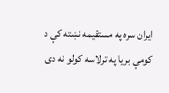ایران سره په مستقیمه نښته کې د کومې بریا په ترلاسه کولو نه دی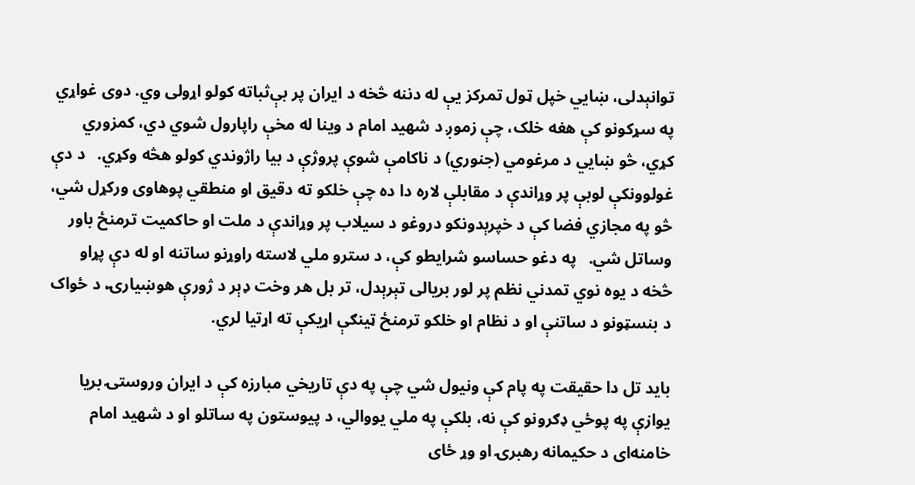توانېدلی، ښايي خپل ټول تمرکز یې له دننه څخه د ایران پر بې‌ثباته کولو اړولی وي. دوی غواړي په سړکونو کې هغه خلک، چې زموږ د شهید امام د وینا له مخې راپارول شوي دي، کمزوري کړي، څو ښايي د مرغومي (جنوري) د ناکامې شوې پروژې د بیا راژوندي کولو هڅه وکړي.   د دې غولوونکې لوبې پر وړاندې د مقابلې لاره دا ده چې خلکو ته دقیق او منطقي پوهاوی ورکړل شي، څو په مجازي فضا کې د خپرېدونکو دروغو د سیلاب پر وړاندې د ملت او حاکمیت ترمنځ باور وساتل شي.   په دغو حساسو شرایطو کې، د سترو ملي لاسته راوړنو ساتنه او له دې پړاو څخه د یوه نوي تمدني نظم پر لور بریالی تېرېدل، تر بل هر وخت ډېر د ژورې هوښیارۍ، د ځواک د بنسټونو د ساتنې او د نظام او خلکو ترمنځ ټینګې اړیکې ته اړتیا لري.

باید تل دا حقیقت په پام کې ونیول شي چې په دې تاریخي مبارزه کې د ایران وروستۍ بریا یوازې په پوځي ډګرونو کې نه، بلکې په ملي یووالي، د پیوستون په ساتلو او د شهید امام خامنه‌ای د حکیمانه رهبرۍ او وړ ځای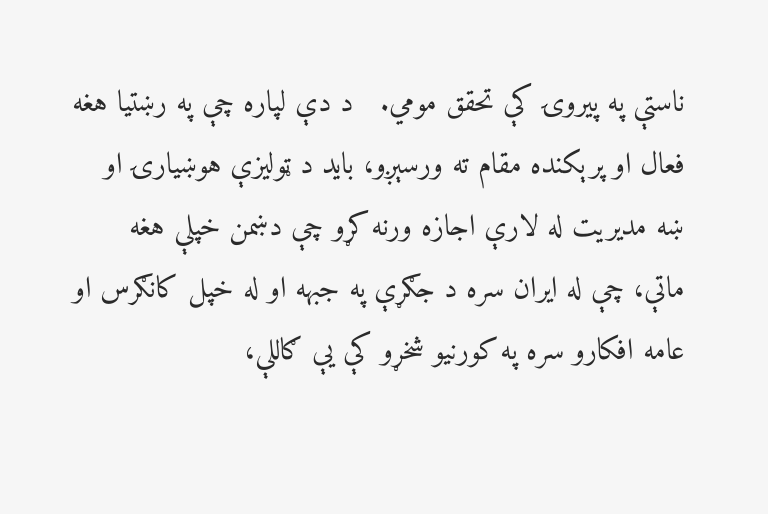ناستې په پیروۍ کې تحقق مومي.   د دې لپاره چې په رښتیا هغه فعال او پرېکنده مقام ته ورسېږو، باید د ټولیزې هوښیارۍ او ښه مدیریت له لارې اجازه ورنه کړو چې دښمن خپلې هغه ماتې، چې له ایران سره د جګړې په جبهه او له خپل کانګرس او عامه افکارو سره په کورنیو شخړو کې یې ګاللې،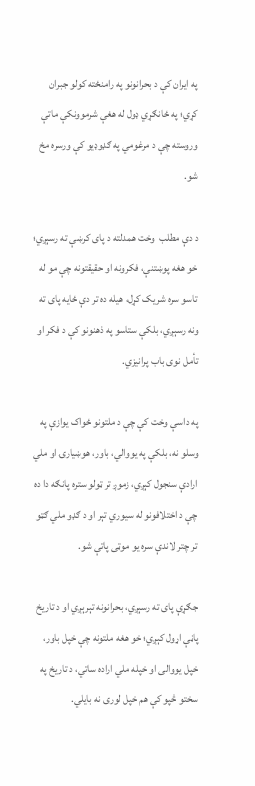په ایران کې د بحرانونو په رامنځته کولو جبران کړي؛ په ځانګړي ډول له هغې شرموونکې ماتې وروسته چې د مرغومي په ګډوډیو کې ورسره مخ شو.

د دې مطلب  وخت همدلته د پای کرښې ته رسېږي؛ خو هغه پوښتنې، فکرونه او حقیقتونه چې مو له تاسو سره شریک کړل، هیله ده تر دې ځایه پای ته ونه رسېږي، بلکې ستاسو په ذهنونو کې د فکر او تأمل نوی باب پرانیزي.

په داسې وخت کې چې د ملتونو ځواک یوازې په وسلو نه، بلکې په یووالي، باور، هوښیارۍ او ملي ارادې سنجول کېږي، زموږ تر ټولو ستره پانګه دا ده چې د اختلافونو له سیوري تېر او د ګډو ملي ګټو تر چتر لاندې سره یو موټی پاتې شو.

جګړې پای ته رسېږي، بحرانونه تېرېږي او د تاریخ پاڼې اړول کېږي؛ خو هغه ملتونه چې خپل باور، خپل یووالی او خپله ملي اراده ساتي، د تاریخ په سختو څپو کې هم خپل لوری نه بایلي.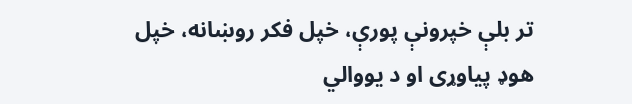تر بلې خپرونې پورې، خپل فکر روښانه، خپل هوډ پیاوړی او د یووالي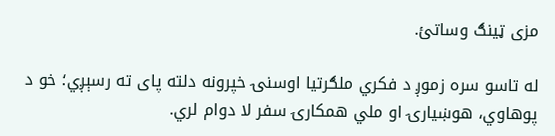مزی ټینګ وساتئ.

له تاسو سره زموږ د فکري ملګرتیا اوسنۍ خپرونه دلته پای ته رسېږي؛ خو د پوهاوي، هوښیارۍ او ملي همکارۍ سفر لا دوام لري.